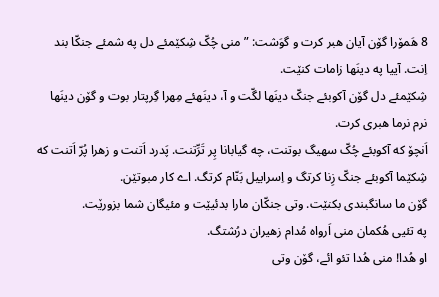8 هَمۆرا گۆن آیان هبر کرت و گوَشت: ”منی چُکّ شِکێمئے دل په شمئے جنکّا بند اِنت. آییا په دینَها زامات کنێت.
شِکێمئے دل گۆن آکوبئے جنکّ دینَها لگّت و آ، دینَهئے مِهرا گِرپتار بوت و گۆن دینَها نرم نرما هبری کرت.
اَنچۆ که آکوبئے چُکّ سهیگ بوتنت، چه گیابانا پِر تَرِّتنت. پَدرد اَتنت و زهرا پُرّ اَتنت که شِکێما آکوبئے جنکّ زِنا کرتگ و اِسراییل بَنّام کرتگ. اے کار مبوتێن.
گۆن ما سانگبندی بکنێت. وتی جنکّان مارا بدئیێت و مئیگان شما بزورێت.
په تئیی هُکمان منی اَرواه مُدام زهیران درُشتگ.
او هُدا! منی هُدا تئو ائے، گۆن وتی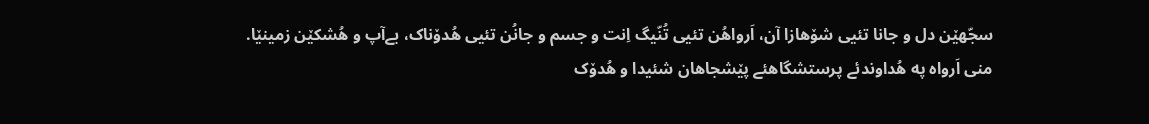سجّهێن دل و جانا تئیی شۆهازا آن، اَرواهُن تئیی تُنّیگ اِنت و جسم و جانُن تئیی هُدۆناک، بےآپ و هُشکێن زمینێا.
منی اَرواه په هُداوندئے پرستشگاهئے پێشجاهان شئیدا و هُدۆک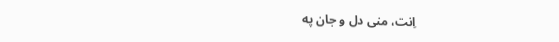اِنت، منی دل و جان په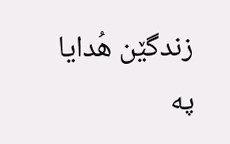زندگێن هُدایا په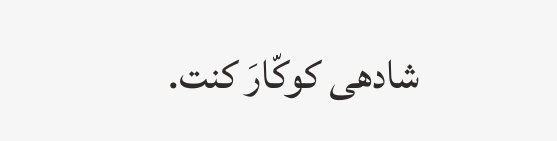شادهی کوکّارَ کنت.